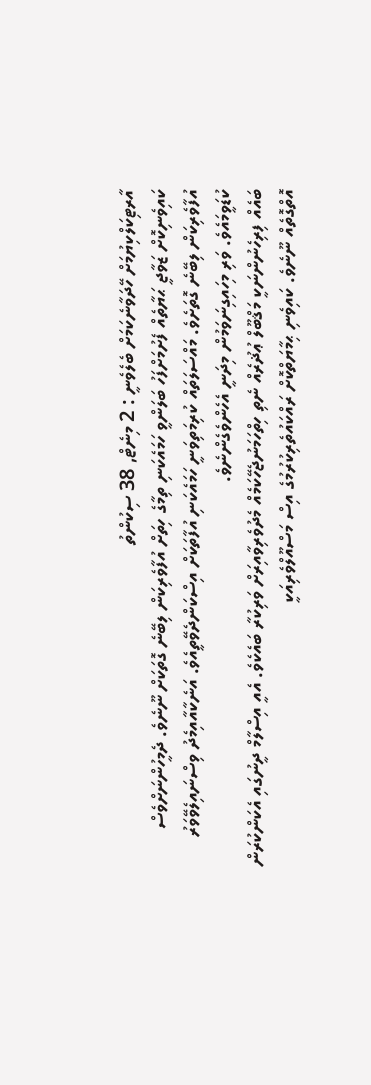އާރޓިކަލްކިޔުމަށް ހޭދަވާނެކަމަށް ބެލެވެނީ : 2 މިނެޓް, 38 ސިކުންތު
ކައިވެނިކޮށް ޒަވާޖީ ޙަޔާތެއް ފެށުމަށްފަހު ބަލަންވީ ހަމައެކަނި ތިމާގެ ހިތަށް އުފާވެރިކަން ލިބޭނެ ގޮތަކަށް ނޫނެވެ. ދެމީހުންނަށްވެސް އުފާވެރިކަން ލިބޭނެ ގޮތަށެވެ. މައްސަލަތައް ކުރިމަތިވަނީ ހަމައެކަނި އުފާތަކަށް އިސްކަންދެވޭތީއެވެ. އަނެކާއާއިމެދު ވިސްނައިލެވޭވަރު ކުޑަވީމައެވެ. ވަރި މިހައިގިނަވަމުން މިދަނީ އެހެންވެގެންނެވެ.
ބައެއް ފިރިހެނުންނަކީ މަޤްބޫލް ޢުޛުރެއް ނެތި ހިތްހަމަނުޖެހޭކަމެއް މެދުވެރިވާއިރަށް ވަރިކުރާ ބައެކެވެ. އެއީ އިސްލާމް ދީނުގައި އެކަންކުރަން އޮތްގޮތެއް ނޫނެވެ. ކައިވެނި ޙިމާޔަތްކޮށް ރައްކައުތެރިކުރުމުގެ އިސް މަސްއޫލްވެރިއަކީ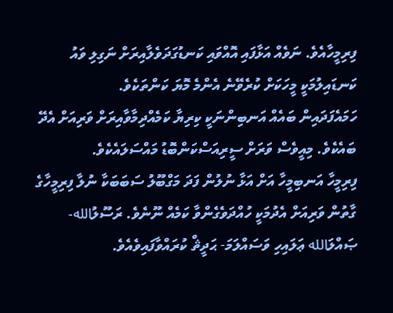ފިރިމީހާއެވެ. ނަވެއް އަޅާފައި އޮއްވައި ކަނޑުގަދަވެލާއިރަށް ނަގިލި ވައު ކަނޑައިލުމަކީ މީހަކަށް ކުރެވޭނެ އެންމެ މޮޔަ ކަންތަކެވެ.
ހަމައެފަދައިން ބައެއް އަނބިންނަކީ ކިރިޔާ ކަމެއްދިމާވާއިރަށް ވަރިއަށް އެދޭ ބައެކެވެ. މިއީވެސް ވަރަށް ސީރިއަސްކަންބޮޑު މައްސަލައެކެވެ.
ފިރިމީހާ އަނބިމީހާ އަށް އަޅާ ނުލުން ފަދަ މަގްބޫލު ސަބަބަކާ ނުލާ ފިރިމީހާގެ ގާތުން ވަރިއަށް އެދުމަކީ ހުއްދަވެގެންވާ ކަމެއް ނޫނެވެ. ރަސޫލުالله-ޞައްލަالله ޢަލައިހި ވަސައްލަމަ- ޙަދީޘް ކުރައްވާފައިވެއެވެ.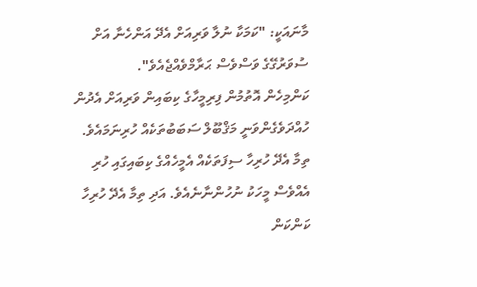މާނައަކީ: "ކަމަކާ ނުލާ ވަރިއަށް އެދޭ އަންހެނާ އަށް ސުވަރުގޭގެ ވަސްވެސް ޙަރާމްވެއްޖެއެވެ".
ކަންމިހެން އޮތުމުން ފިރިމީހާގެ ކިބައިން ވަރިއަށް އެދުން ހުއްދަވެގެންވަނީ މަޤްބޫލް ސަބަބުތަކެއް ހުރިނަމައެވެ. ތިމާ އެދޭ ހުރިހާ ސިފަތަކެއް އެމީހެއްގެ ކިބައިގައި ހުރި އެއްވެސް މީހަކު ނުހުންނާނެއެވެ. އަދި ތިމާ އެދޭ ހުރިހާ ކަންކަން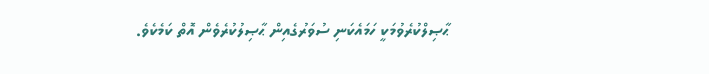ޙާޞިލްކުރެވުމަކީ ހަމައެކަނި ސުވަރުގެއިން ޙާޞިލުކުރެވެން އޮތް ކަމެކެވެ.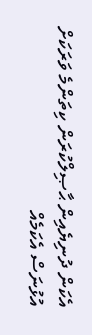އެކަން ދުނިޔެއިން ޙާޞިލްކުރަން ކިތަންމެ ވަރަކަށް އުޅުނަސް އެކަމެއް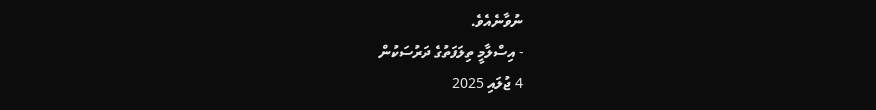ނުވާނެއެވެ.
- އިސްލާމީ ތިލަފަތުގެ ދަރުސަކުން
4 ޖުލައި 2025